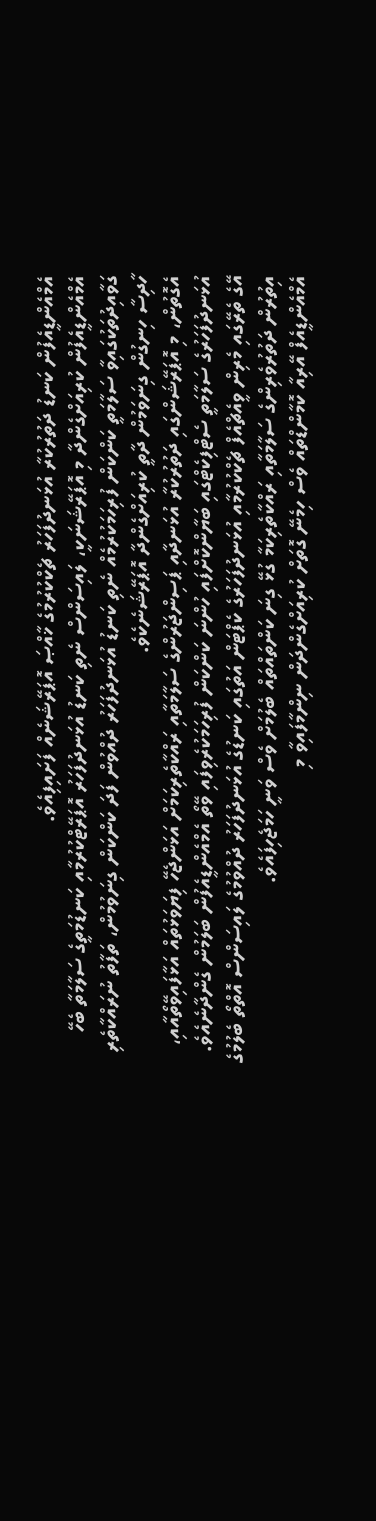އެމްއެންޑީއެފުން ކަނޑު ދަތުރުކުރާ އުޅަނދުފަހަރު ޗެކްކުރުމުގެ ޚާއްޞަ އޮޕަރޭޝަނެއް ފަށައިފިއެވެ.
އެމްއެންޑީއެފުން ކުރިއަށްގެންދާ މި އޮޕަރޭޝަނަކީ، ލައިސަންސް ނެތި ކަނޑު އުޅަނދުފަހަރު އޮޕަރޭޓްކުރުމާއި ކަނޑުމަތީގެ ސަލާމަތާ ބެހޭ ގަވާއިދުތަކުގައިވާ ސަލާމަތީ ކަންކަން ފުރިހަމަކުރުމެއް ނެތި ކަނޑު އުޅަނދުފަހަރު ދުއްވުން ފަދަ ކަންކަން ގިނަވުމުން، ތަފާތު ނުރައްކާތެރި ހާދިސާ ހިނގުން ގިނަވަމުން ދާތީ ކުރިއަށްގެންދާ އޮޕަރޭޝަނެކެވެ.
އެގޮތުން، މި އޮޕަރޭޝަންގައި ދަތުރުކުރާ އުޅަނދާއި ޕަސިންޖަރުންގެ ސަލާމަތާއި ރައްކާތެރިކަމަށް އަޅަންޖެހޭ ފިޔަވަޅުތައް އަޅާފައިވޭތޯއާއި، އުޅަނދުފަހަރުގެ ސަލާމަތީ ސެޓްފިކެޓްގައި ބަޔާންކޮށްފައި ހުންނަ ކަންކަން ފުރިހަމަކުރެވިފައި ވޭތޯ އެމްއެންޑީއެފުން ބަލަމުން ގެންދާނެއެވެ.
އޭގެ ތެރޭގައި މެރިން ވީއެޗްއެފް ޗެކްކުރުމާއި އުޅަނދުފަހަރުގެ ކެޕްޓަން އަތުގައި ކަނޑުގެ އުޅަނދުފަހަރު ދުއްވުމުގެ ލައިސަންސް އޮތްތޯ ބެލުމުގެ އިތުރުން ދަތުރުވެރިންގެ ސަލާމަތާއި ރައްކާތެރިކަމާ ގުޅޭ ގިނަ ކަންތައްތައް ބެލުމަށް ވެސް ވަނީ ހަމަޖެހިފައެވެ.
އެމްއެންޑީއެފް އޭރިއާ ކޮމާންޑްތައް ވެސް ހިމެނޭ ގޮތަށް ކުރިއަށްގެންދަން ނިންމާފައިވާ މި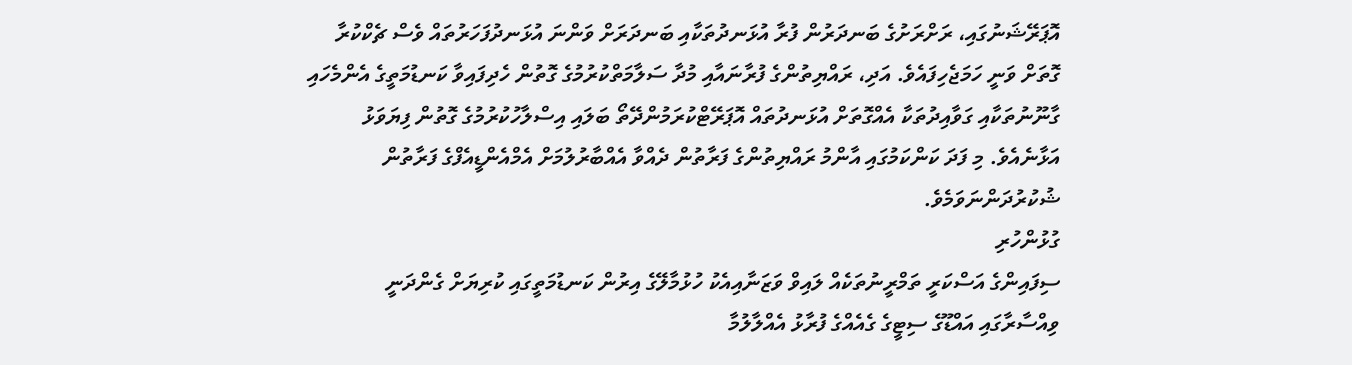އޮޕަރޭޝަނުގައި، ރަށްރަށުގެ ބަނދަރުން ފުރާ އުޅަނދުތަކާއި ބަނދަރަށް ވަންނަ އުޅަނދުފަހަރުތައް ވެސް ޗެކްކުރާ ގޮތަށް ވަނީ ހަމަޖެހިފައެވެ. އަދި، ރައްޔިތުންގެ ފުރާނައާއި މުދާ ސަލާމަތްކުރުމުގެ ގޮތުން ހެދިފައިވާ ކަނޑުމަތީގެ އެންމެހައި ގާނޫނުތަކާއި ގަވާއިދުތަކާ އެއްގޮތަށް އުޅަނދުތައް އޮޕަރޭޓްކުރަމުންދޭތޯ ބަލައި އިސްލާހުކުރުމުގެ ގޮތުން ފިޔަވަޅު އަޅާނެއެވެ. މި ފަދަ ކަންކަމުގައި އާންމު ރައްޔިތުންގެ ފަރާތުން ދެއްވާ އެއްބާރުލުމަށް އެމްއެންޑީއެފްގެ ފަރާތުން ޝުކުރުދަންނަވަމެވެ.
ގުޅުންހުރި
ސިފައިންގެ އަސްކަރީ ތަމްރީނުތަކެއް ލައިވް ވަޒަނާއިއެކު ހުޅުމާލޭގެ އިރުން ކަނޑުމަތީގައި ކުރިޔަށް ގެންދަނީ
ވިއްސާރާގައި އައްޑޫގެ ސިޓީގެ ގެއެއްގެ ފުރާޅު އެއްލާލުމާ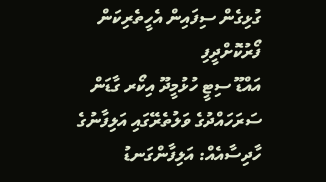ގުޅިގެން ސިފައިން އެހީތެރިކަން ފޯރުކޮށްދީފި
އައްޑޫ ސިޓީ ހުޅުމީދޫ އިކޯރ ގާޑަން ސަރަހައްދުގެ ވަލުތެރޭގައި އަލިފާނުގެ ހާދިސާއެއް: އަލިފާންގަނޑު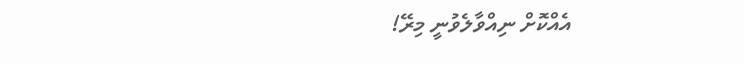އެއްކޮށް ނިއްވާލެވުނީ މިރޭ!